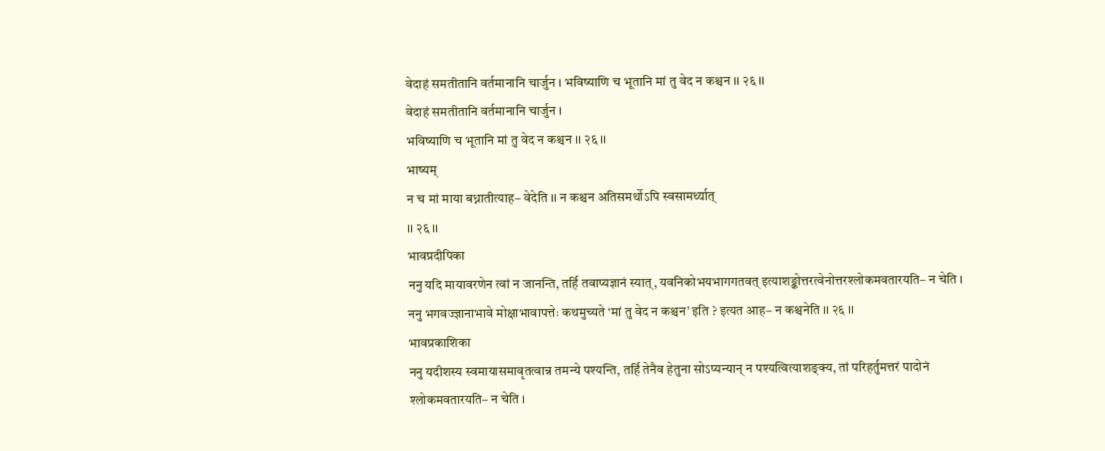वेदाहं समतीतानि वर्तमानानि चार्जुन । भविष्याणि च भूतानि मां तु वेद न कश्चन ।। २६ ।।
वेदाहं समतीतानि वर्तमानानि चार्जुन ।
भविष्याणि च भूतानि मां तु वेद न कश्चन ।। २६ ।।
भाष्यम्
न च मां माया बध्नातीत्याह– वेदेति ।। न कश्चन अतिसमर्थोऽपि स्वसामर्थ्यात्
।। २६ ।।
भावप्रदीपिका
ननु यदि मायावरणेन त्वां न जानन्ति, तर्हि तवाप्यज्ञानं स्यात्, यवनिकोभयभागगतवत् इत्याशङ्कोत्तरत्वेनोत्तरश्लोकमवतारयति– न चेति । ननु भगवज्ज्ञानाभावे मोक्षाभावापत्तेः कथमुच्यते ‘मां तु वेद न कश्चन’ इति ? इत्यत आह– न कश्चनेति ।। २६ ।।
भावप्रकाशिका
ननु यदीशस्य स्वमायासमावृतत्वान्न तमन्ये पश्यन्ति, तर्हि तेनैव हेतुना सोऽप्यन्यान् न पश्यत्वित्याशङ्क्य, तां परिहर्तुमत्तरं पादोनं श्लोकमवतारयति– न चेति ।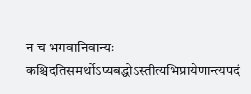न च भगवानिवान्यः कश्चिदतिसमर्थोऽप्यबद्धोऽस्तीत्यभिप्रायेणान्त्यपदं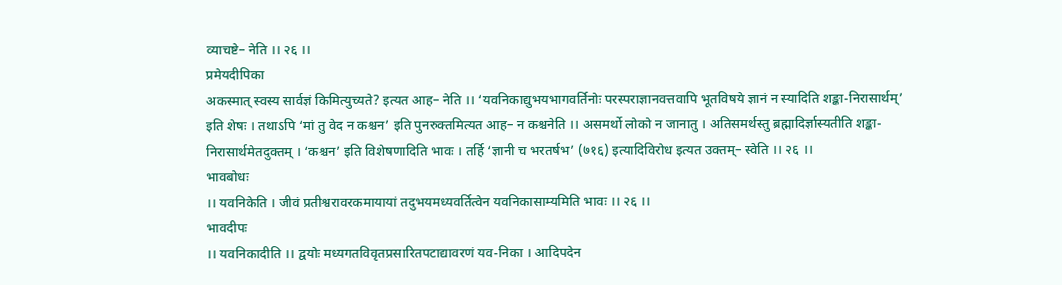व्याचष्टे– नेति ।। २६ ।।
प्रमेयदीपिका
अकस्मात् स्वस्य सार्वज्ञं किमित्युच्यते? इत्यत आह– नेति ।। ‘यवनिकाद्युभयभागवर्तिनोः परस्पराज्ञानवत्तवापि भूतविषये ज्ञानं न स्यादिति शङ्का-निरासार्थम्’ इति शेषः । तथाऽपि ‘मां तु वेद न कश्चन’ इति पुनरुक्तमित्यत आह– न कश्चनेति ।। असमर्थो लोको न जानातु । अतिसमर्थस्तु ब्रह्मादिर्ज्ञास्यतीति शङ्का-निरासार्थमेतदुक्तम् । ‘कश्चन’ इति विशेषणादिति भावः । तर्हि ‘ज्ञानी च भरतर्षभ’ (७१६) इत्यादिविरोध इत्यत उक्तम्– स्वेति ।। २६ ।।
भावबोधः
।। यवनिकेति । जीवं प्रतीश्वरावरकमायायां तदुभयमध्यवर्तित्वेन यवनिकासाम्यमिति भावः ।। २६ ।।
भावदीपः
।। यवनिकादीति ।। द्वयोः मध्यगतविवृतप्रसारितपटाद्यावरणं यव-निका । आदिपदेन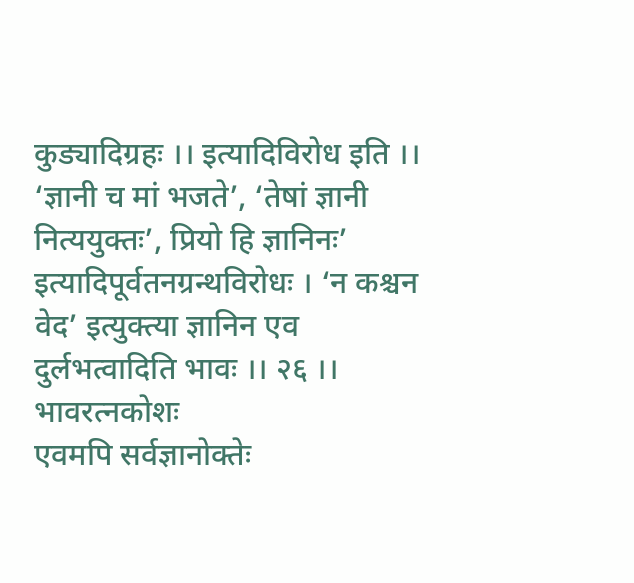कुड्यादिग्रहः ।। इत्यादिविरोध इति ।। ‘ज्ञानी च मां भजते’, ‘तेषां ज्ञानी नित्ययुक्तः’, प्रियो हि ज्ञानिनः’ इत्यादिपूर्वतनग्रन्थविरोधः । ‘न कश्चन वेद’ इत्युक्त्या ज्ञानिन एव दुर्लभत्वादिति भावः ।। २६ ।।
भावरत्नकोशः
एवमपि सर्वज्ञानोक्तेः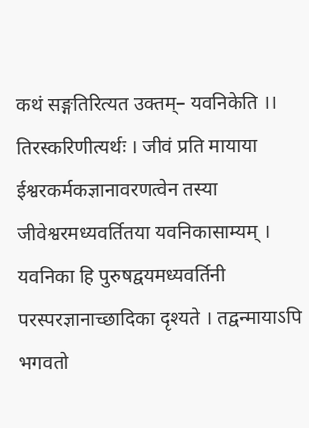कथं सङ्गतिरित्यत उक्तम्– यवनिकेति ।। तिरस्करिणीत्यर्थः । जीवं प्रति मायाया ईश्वरकर्मकज्ञानावरणत्वेन तस्या जीवेश्वरमध्यवर्तितया यवनिकासाम्यम् । यवनिका हि पुरुषद्वयमध्यवर्तिनी परस्परज्ञानाच्छादिका दृश्यते । तद्वन्मायाऽपि भगवतो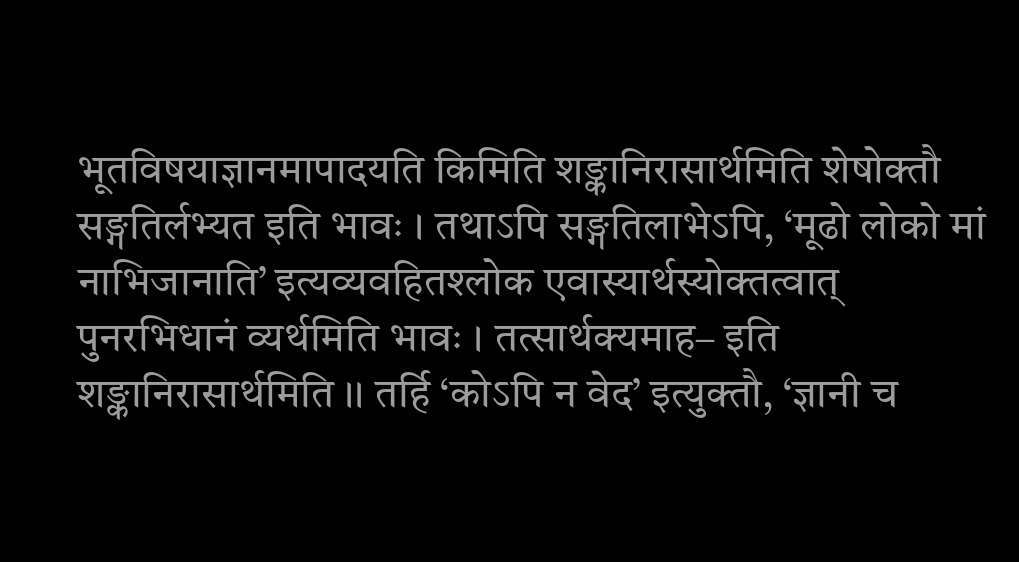भूतविषयाज्ञानमापादयति किमिति शङ्कानिरासार्थमिति शेषोक्तौ सङ्गतिर्लभ्यत इति भावः । तथाऽपि सङ्गतिलाभेऽपि, ‘मूढो लोको मां नाभिजानाति’ इत्यव्यवहितश्लोक एवास्यार्थस्योक्तत्वात् पुनरभिधानं व्यर्थमिति भावः । तत्सार्थक्यमाह– इति शङ्कानिरासार्थमिति ।। तर्हि ‘कोऽपि न वेद’ इत्युक्तौ, ‘ज्ञानी च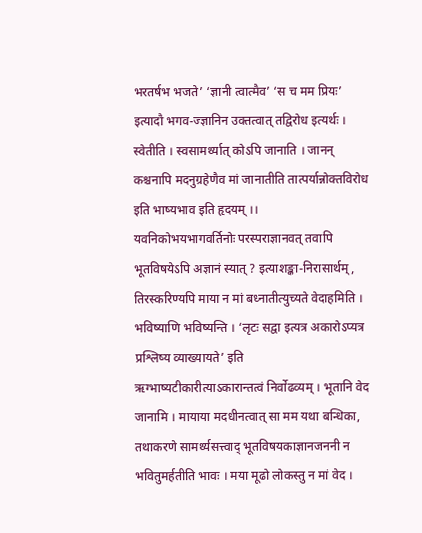भरतर्षभ भजते’ ‘ज्ञानी त्वात्मैव’ ‘स च मम प्रियः’ इत्यादौ भगव-ज्ज्ञानिन उक्तत्वात् तद्विरोध इत्यर्थः । स्वेतीति । स्वसामर्थ्यात् कोऽपि जानाति । जानन् कश्चनापि मदनुग्रहेणैव मां जानातीति तात्पर्यान्नोक्तविरोध इति भाष्यभाव इति हृदयम् ।।
यवनिकोभयभागवर्तिनोः परस्पराज्ञानवत् तवापि भूतविषयेऽपि अज्ञानं स्यात् ? इत्याशङ्का-निरासार्थम्, तिरस्करिण्यपि माया न मां बध्नातीत्युच्यते वेदाहमिति । भविष्याणि भविष्यन्ति । ‘लृटः सद्वा इत्यत्र अकारोऽप्यत्र प्रश्लिष्य व्याख्यायते’ इति ऋग्भाष्यटीकारीत्याऽकारान्तत्वं निर्वोढव्यम् । भूतानि वेद जानामि । मायाया मदधीनत्वात् सा मम यथा बन्धिका, तथाकरणे सामर्थ्यसत्त्वाद् भूतविषयकाज्ञानजननी न भवितुमर्हतीति भावः । मया मूढो लोकस्तु न मां वेद ।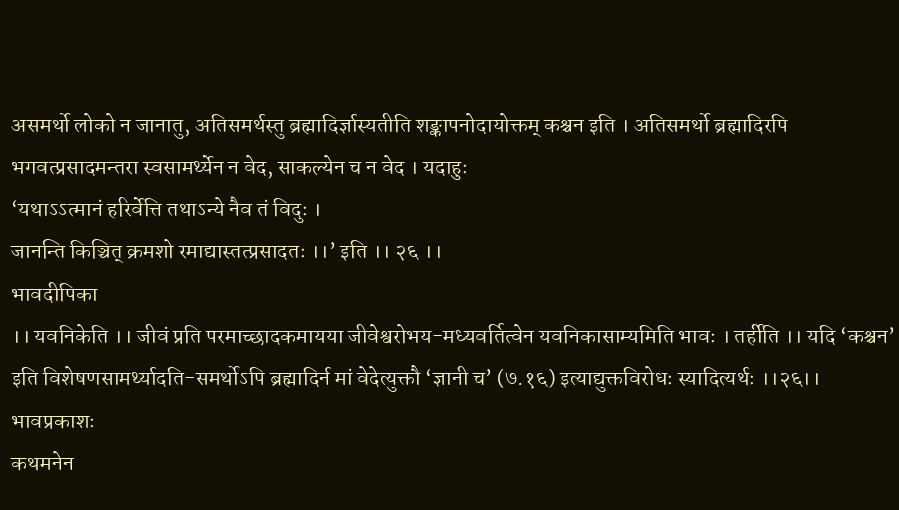असमर्थो लोको न जानातु, अतिसमर्थस्तु ब्रह्मादिर्ज्ञास्यतीति शङ्कापनोदायोक्तम् कश्चन इति । अतिसमर्थो ब्रह्मादिरपि भगवत्प्रसादमन्तरा स्वसामर्थ्येन न वेद, साकल्येन च न वेद । यदाहुः
‘यथाऽऽत्मानं हरिर्वेत्ति तथाऽन्ये नैव तं विदुः ।
जानन्ति किञ्चित् क्रमशो रमाद्यास्तत्प्रसादतः ।।’ इति ।। २६ ।।
भावदीपिका
।। यवनिकेति ।। जीवं प्रति परमाच्छादकमायया जीवेश्वरोभय-मध्यवर्तित्वेन यवनिकासाम्यमिति भावः । तर्हीति ।। यदि ‘कश्चन’ इति विशेषणसामर्थ्यादति-समर्थोऽपि ब्रह्मादिर्न मां वेदेत्युक्तौ ‘ज्ञानी च’ (७.१६) इत्याद्युक्तविरोधः स्यादित्यर्थः ।।२६।।
भावप्रकाशः
कथमनेन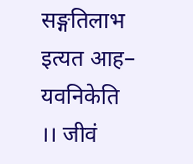सङ्गतिलाभ इत्यत आह– यवनिकेति ।। जीवं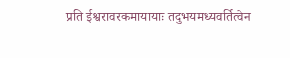प्रति ईश्वरावरकमायायाः तदुभयमध्यवर्तित्वेन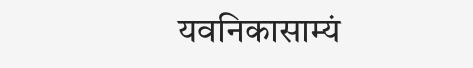यवनिकासाम्यं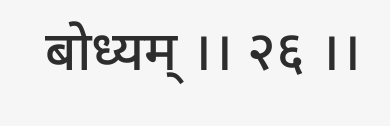बोध्यम् ।। २६ ।।